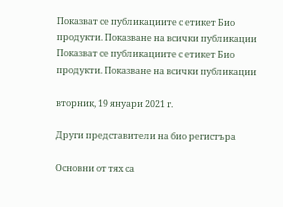Показват се публикациите с етикет Био продукти. Показване на всички публикации
Показват се публикациите с етикет Био продукти. Показване на всички публикации

вторник, 19 януари 2021 г.

Други представители на био регистъра

Основни от тях са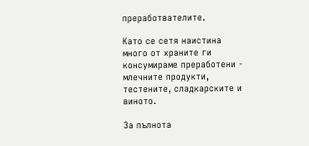преработвателите.

Като се сетя наистина много от храните ги консумираме преработени - млечните продукти, тестените, сладкарските и виното.

За пълнота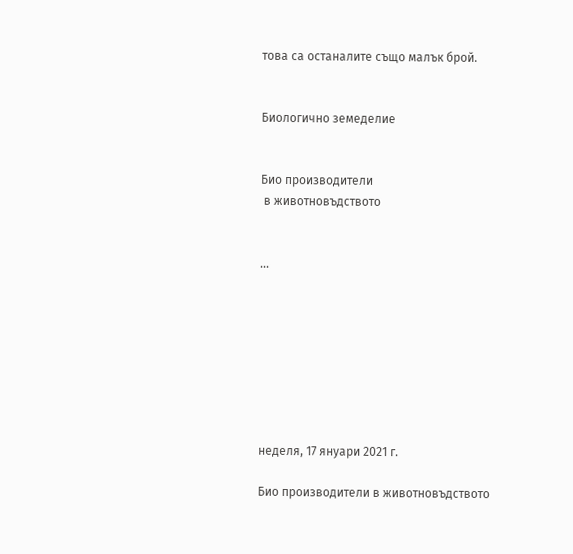това са останалите също малък брой.


Биологично земеделие


Био производители
 в животновъдството


...








неделя, 17 януари 2021 г.

Био производители в животновъдството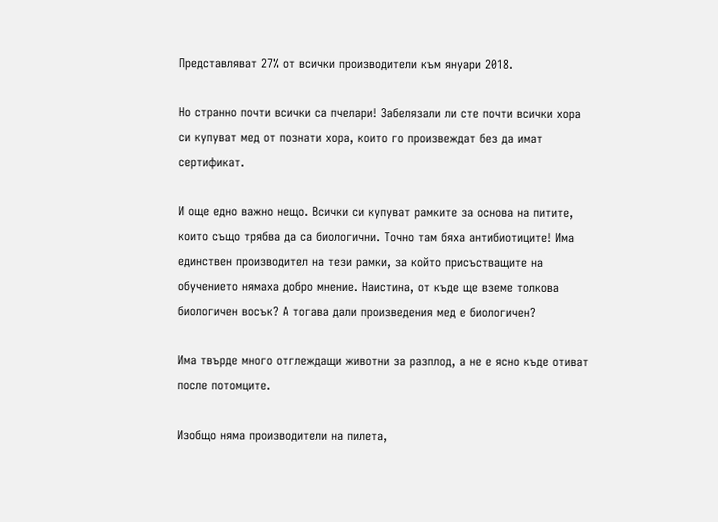Представляват 27% от всички производители към януари 2018.

Но странно почти всички са пчелари! Забелязали ли сте почти всички хора си купуват мед от познати хора, които го произвеждат без да имат сертификат.

И още едно важно нещо. Всички си купуват рамките за основа на питите, които също трябва да са биологични. Точно там бяха антибиотиците! Има единствен производител на тези рамки, за който присъстващите на обучението нямаха добро мнение. Наистина, от къде ще вземе толкова биологичен восък? А тогава дали произведения мед е биологичен?

Има твърде много отглеждащи животни за разплод, а не е ясно къде отиват после потомците.

Изобщо няма производители на пилета,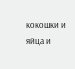кокошки и яйца и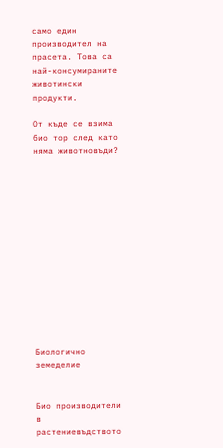само един производител на прасета. Това са най-консумираните животински продукти.

От къде се взима био тор след като няма животновъди?














Биологично земеделие


Био производители в
растениевъдството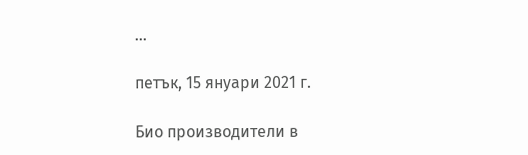...

петък, 15 януари 2021 г.

Био производители в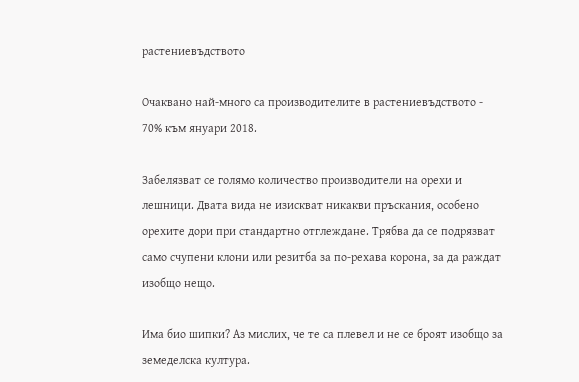растениевъдството

Очаквано най-много са производителите в растениевъдството - 70% към януари 2018.

Забелязват се голямо количество производители на орехи и лешници. Двата вида не изискват никакви пръскания, особено орехите дори при стандартно отглеждане. Трябва да се подрязват само счупени клони или резитба за по-рехава корона, за да раждат изобщо нещо.

Има био шипки? Аз мислих, че те са плевел и не се броят изобщо за земеделска култура.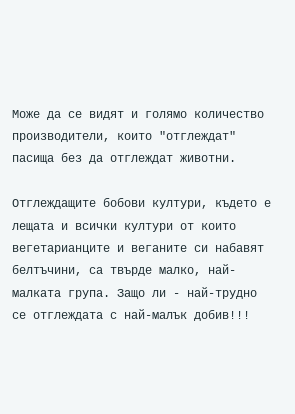Може да се видят и голямо количество производители, които "отглеждат" пасища без да отглеждат животни.

Отглеждащите бобови култури, където е лещата и всички култури от които вегетарианците и веганите си набавят белтъчини, са твърде малко, най-малката група. Защо ли - най-трудно се отглеждата с най-малък добив!!!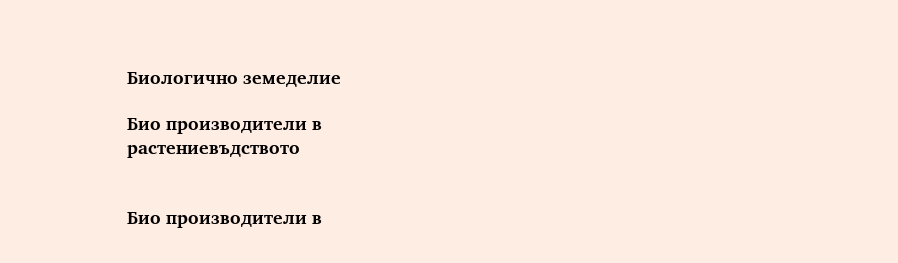Биологично земеделие

Био производители в
растениевъдството


Био производители в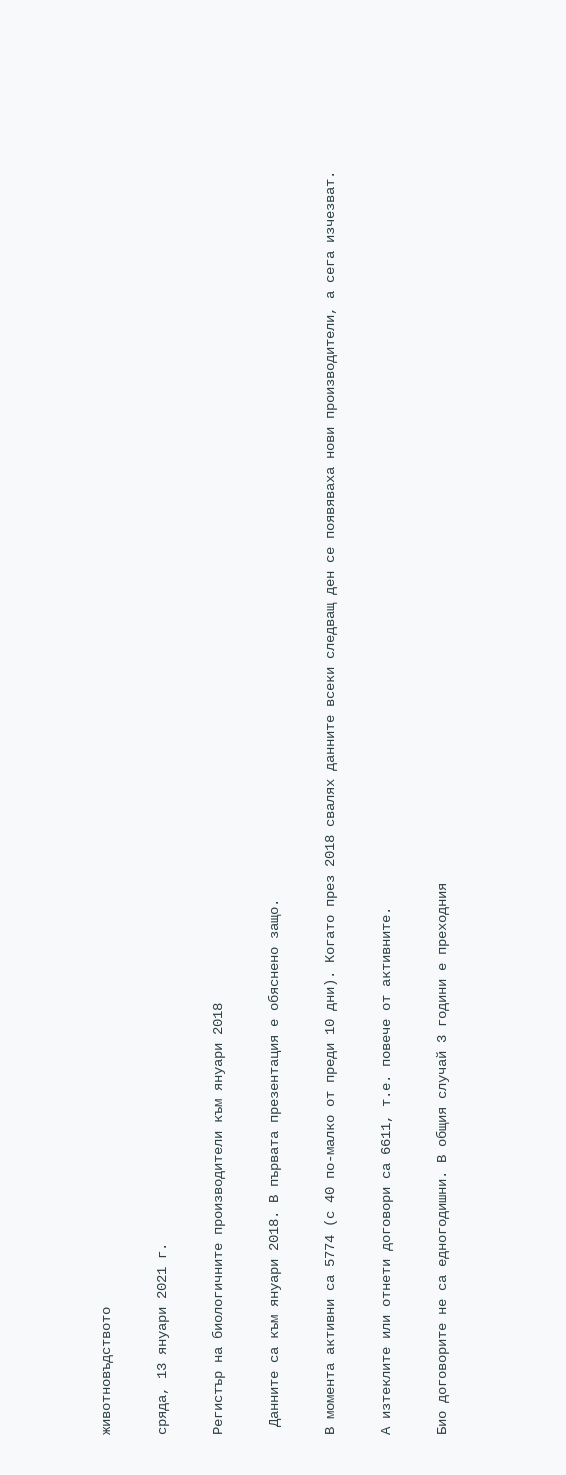животновъдството

сряда, 13 януари 2021 г.

Регистър на биологичните производители към януари 2018

 Данните са към януари 2018. В първата презентация е обяснено защо.

В момента активни са 5774 (с 40 по-малко от преди 10 дни). Когато през 2018 свалях данните всеки следващ ден се появяваха нови производители, а сега изчезват.

А изтеклите или отнети договори са 6611, т.е. повече от активните.

Био договорите не са едногодишни. В общия случай 3 години е преходния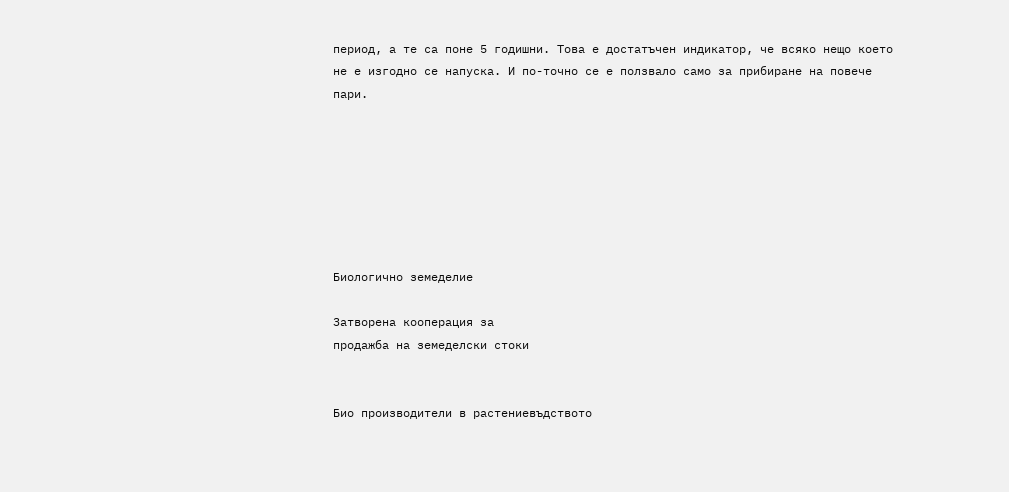период, а те са поне 5 годишни. Това е достатъчен индикатор, че всяко нещо което не е изгодно се напуска. И по-точно се е ползвало само за прибиране на повече пари.







Биологично земеделие

Затворена кооперация за
продажба на земеделски стоки


Био производители в растениевъдството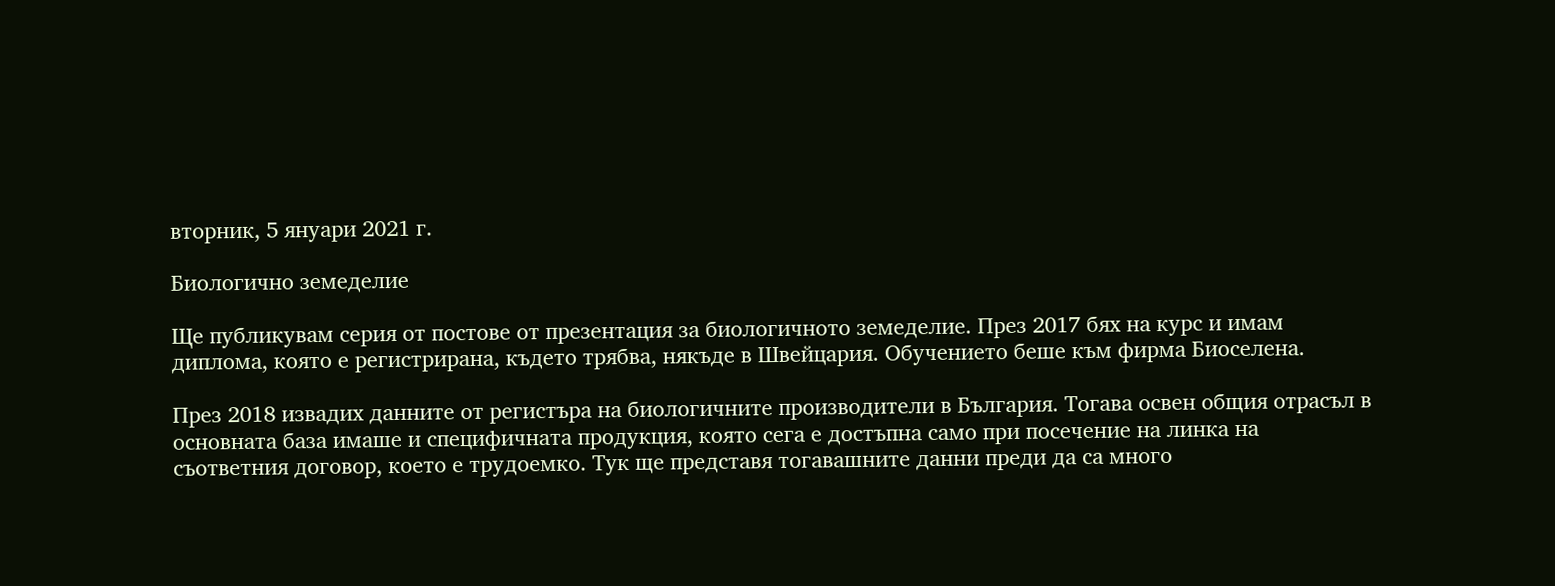вторник, 5 януари 2021 г.

Биологично земеделие

Ще публикувам серия от постове от презентация за биологичното земеделие. През 2017 бях на курс и имам диплома, която е регистрирана, където трябва, някъде в Швейцария. Обучението беше към фирма Биоселена.

През 2018 извадих данните от регистъра на биологичните производители в България. Тогава освен общия отрасъл в основната база имаше и специфичната продукция, която сега е достъпна само при посечение на линка на съответния договор, което е трудоемко. Тук ще представя тогавашните данни преди да са много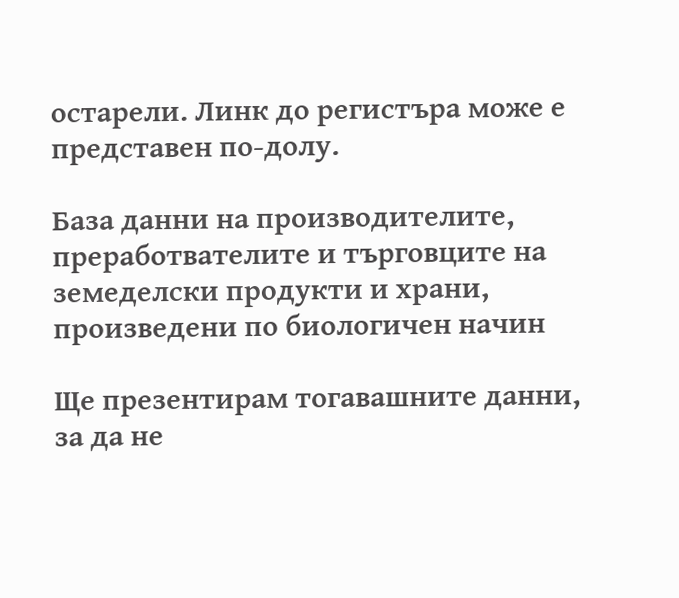остарели. Линк до регистъра може е представен по-долу.

База данни на производителите, преработвателите и търговците на земеделски продукти и храни, произведени по биологичен начин

Ще презентирам тогавашните данни, за да не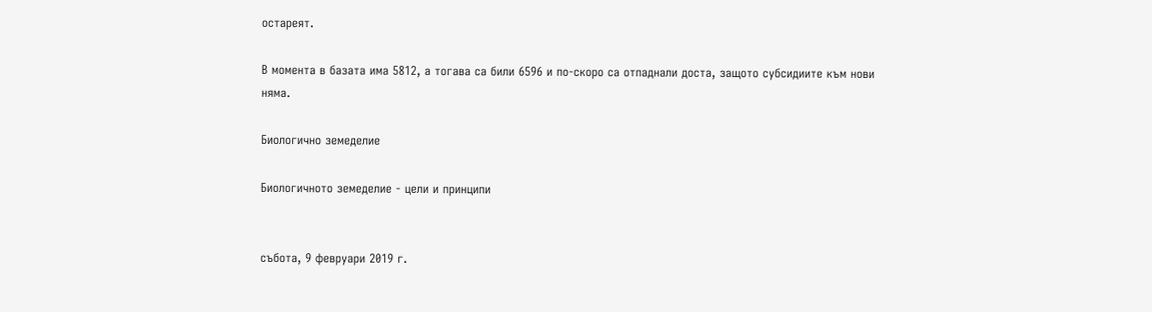остареят.

В момента в базата има 5812, а тогава са били 6596 и по-скоро са отпаднали доста, защото субсидиите към нови няма.

Биологично земеделие

Биологичното земеделие - цели и принципи


събота, 9 февруари 2019 г.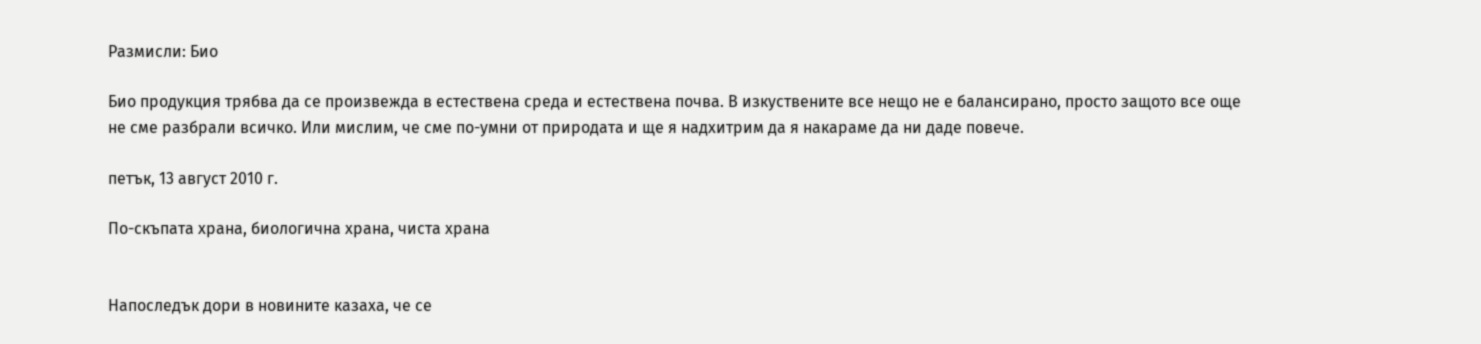Размисли: Био

Био продукция трябва да се произвежда в естествена среда и естествена почва. В изкуствените все нещо не е балансирано, просто защото все още не сме разбрали всичко. Или мислим, че сме по-умни от природата и ще я надхитрим да я накараме да ни даде повече.

петък, 13 август 2010 г.

По-скъпата храна, биологична храна, чиста храна


Напоследък дори в новините казаха, че се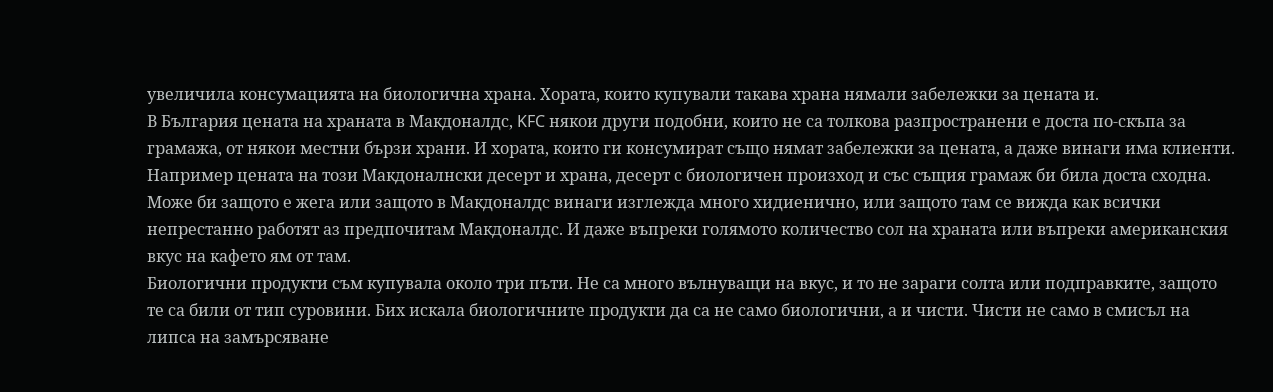увеличила консумацията на биологична храна. Хората, които купували такава храна нямали забележки за цената и.
В България цената на храната в Макдоналдс, KFC някои други подобни, които не са толкова разпространени е доста по-скъпа за грамажа, от някои местни бързи храни. И хората, които ги консумират също нямат забележки за цената, а даже винаги има клиенти.
Например цената на този Макдоналнски десерт и храна, десерт с биологичен произход и със същия грамаж би била доста сходна. Може би защото е жега или защото в Макдоналдс винаги изглежда много хидиенично, или защото там се вижда как всички непрестанно работят аз предпочитам Макдоналдс. И даже въпреки голямото количество сол на храната или въпреки американския вкус на кафето ям от там.
Биологични продукти съм купувала около три пъти. Не са много вълнуващи на вкус, и то не зараги солта или подправките, защото те са били от тип суровини. Бих искала биологичните продукти да са не само биологични, а и чисти. Чисти не само в смисъл на липса на замърсяване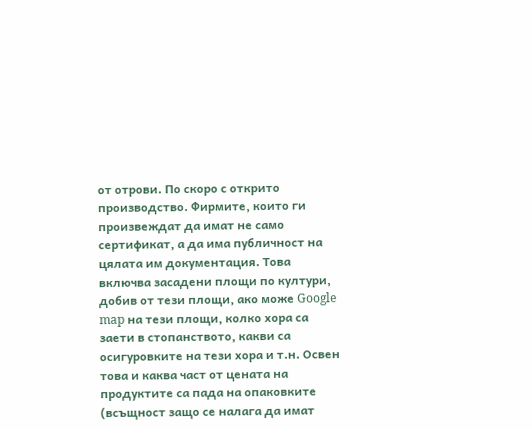от отрови. По скоро с открито производство. Фирмите, които ги произвеждат да имат не само сертификат, а да има публичност на цялата им документация. Това включва засадени площи по култури, добив от тези площи, ако може Google map на тези площи, колко хора са заети в стопанството, какви са осигуровките на тези хора и т.н. Освен това и каква част от цената на продуктите са пада на опаковките (всъщност защо се налага да имат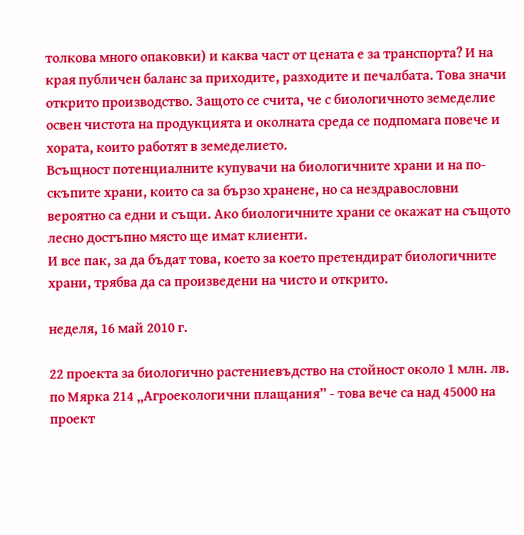толкова много опаковки) и каква част от цената е за транспорта? И на края публичен баланс за приходите, разходите и печалбата. Това значи открито производство. Защото се счита, че с биологичното земеделие освен чистота на продукцията и околната среда се подпомага повече и хората, които работят в земеделието.
Всъщност потенциалните купувачи на биологичните храни и на по-скъпите храни, които са за бързо хранене, но са нездравословни вероятно са едни и същи. Ако биологичните храни се окажат на същото лесно достъпно място ще имат клиенти.
И все пак, за да бъдат това, което за което претендират биологичните храни, трябва да са произведени на чисто и открито.

неделя, 16 май 2010 г.

22 проекта за биологично растениевъдство на стойност около 1 млн. лв. по Мярка 214 „Агроекологични плащания” - това вече са над 45000 на проект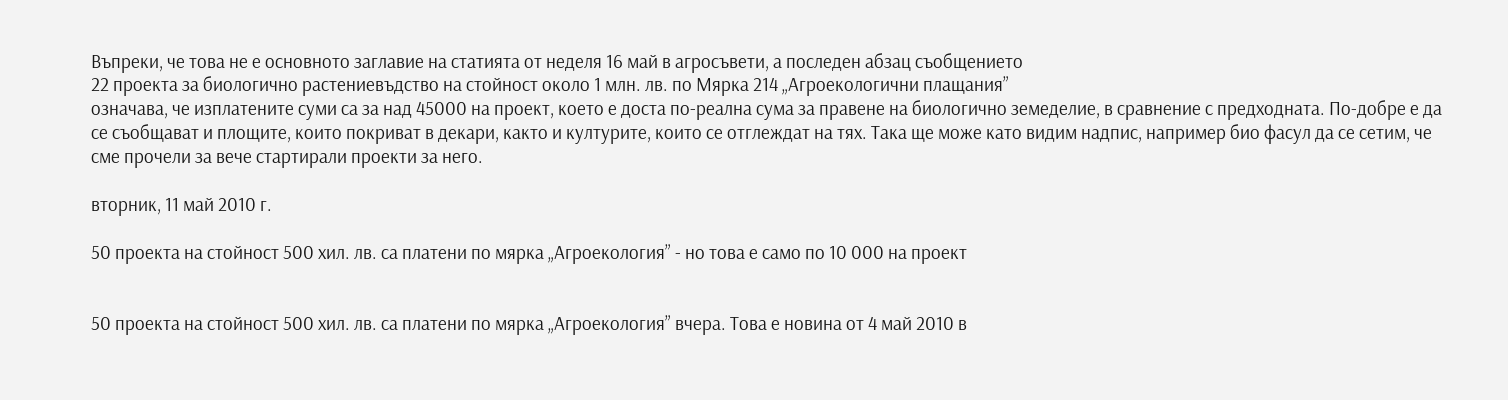Въпреки, че това не е основното заглавие на статията от неделя 16 май в агросъвети, а последен абзац съобщението
22 проекта за биологично растениевъдство на стойност около 1 млн. лв. по Мярка 214 „Агроекологични плащания”
означава, че изплатените суми са за над 45000 на проект, което е доста по-реална сума за правене на биологично земеделие, в сравнение с предходната. По-добре е да се съобщават и площите, които покриват в декари, както и културите, които се отглеждат на тях. Така ще може като видим надпис, например био фасул да се сетим, че сме прочели за вече стартирали проекти за него.

вторник, 11 май 2010 г.

50 проекта на стойност 500 хил. лв. са платени по мярка „Агроекология” - но това е само по 10 000 на проект


50 проекта на стойност 500 хил. лв. са платени по мярка „Агроекология” вчера. Това е новина от 4 май 2010 в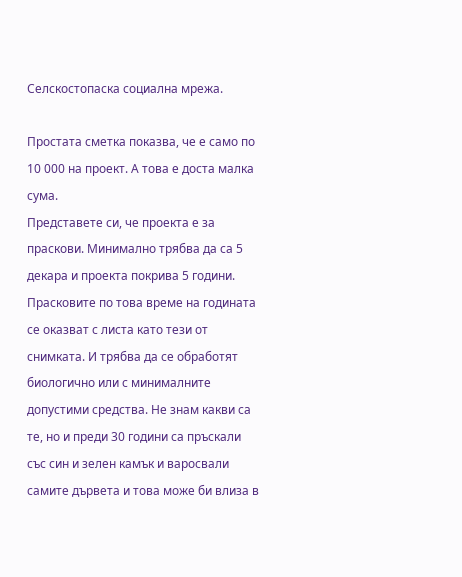Селскостопаска социална мрежа.

Простата сметка показва, че е само по 10 000 на проект. А това е доста малка сума.
Представете си, че проекта е за праскови. Минимално трябва да са 5 декара и проекта покрива 5 години.
Прасковите по това време на годината се оказват с листа като тези от снимката. И трябва да се обработят биологично или с минималните допустими средства. Не знам какви са те, но и преди 30 години са пръскали със син и зелен камък и варосвали самите дървета и това може би влиза в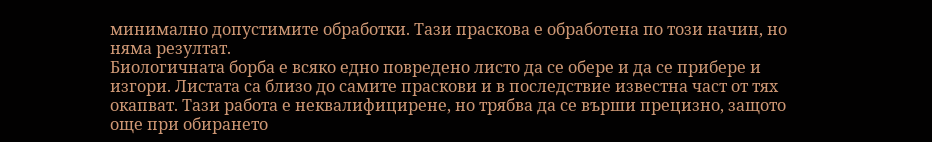минимално допустимите обработки. Тази праскова е обработена по този начин, но няма резултат.
Биологичната борба е всяко едно повредено листо да се обере и да се прибере и изгори. Листата са близо до самите праскови и в последствие известна част от тях окапват. Тази работа е неквалифицирене, но трябва да се върши прецизно, защото още при обирането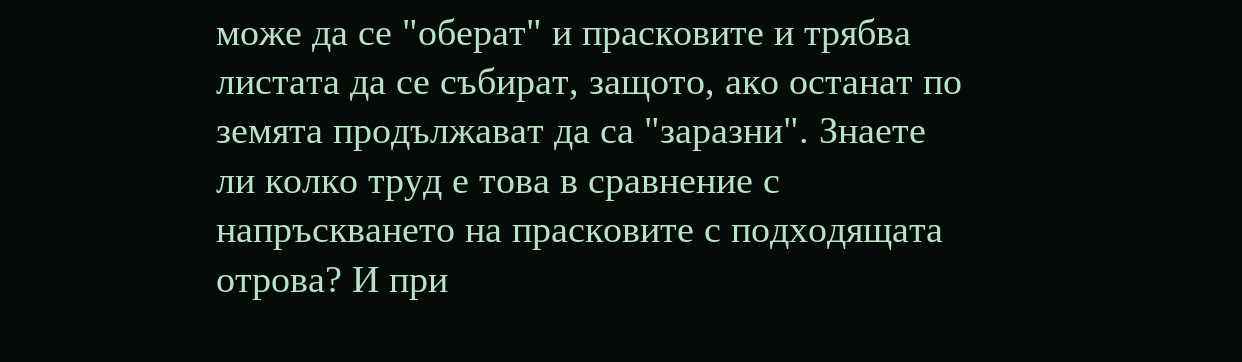може да се "оберат" и прасковите и трябва листата да се събират, защото, ако останат по земята продължават да са "заразни". Знаете ли колко труд е това в сравнение с напръскването на прасковите с подходящата отрова? И при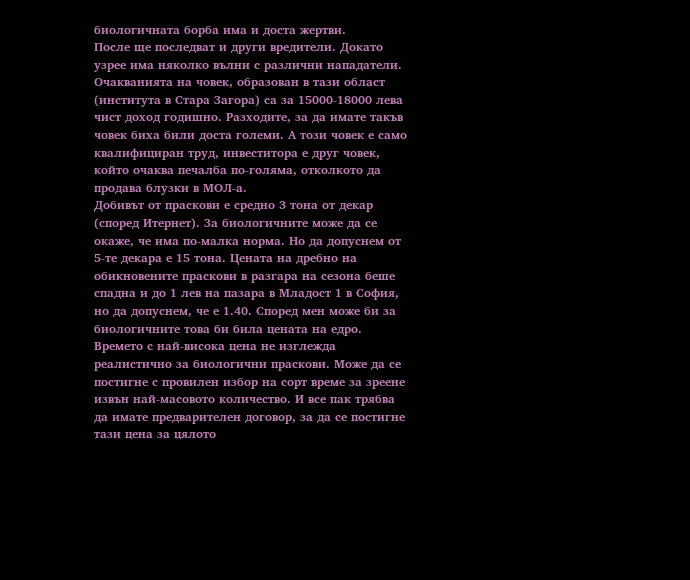биологичната борба има и доста жертви.
После ще последват и други вредители. Докато узрее има няколко вълни с различни нападатели.
Очакванията на човек, образован в тази област (института в Стара Загора) са за 15000-18000 лева чист доход годишно. Разходите, за да имате такъв човек биха били доста големи. А този човек е само квалифициран труд, инвеститора е друг човек, който очаква печалба по-голяма, отколкото да продава блузки в МОЛ-а.
Добивът от праскови е средно 3 тона от декар (според Итернет). За биологичните може да се окаже, че има по-малка норма. Но да допуснем от 5-те декара е 15 тона. Цената на дребно на обикновените праскови в разгара на сезона беше спадна и до 1 лев на пазара в Младост 1 в София, но да допуснем, че е 1.40. Според мен може би за биологичните това би била цената на едро. Времето с най-висока цена не изглежда реалистично за биологични праскови. Може да се постигне с провилен избор на сорт време за зреене извън най-масовото количество. И все пак трябва да имате предварителен договор, за да се постигне тази цена за цялото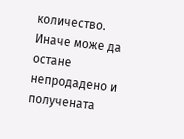количество. Иначе може да остане непродадено и получената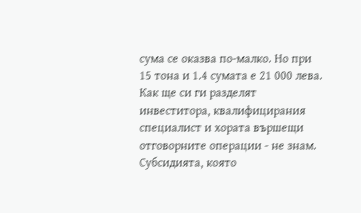сума се оказва по-малко. Но при 15 тона и 1.4 сумата е 21 000 лева. Как ще си ги разделят инвеститора, квалифицирания специалист и хората вършещи отговорните операции - не знам.
Субсидията, която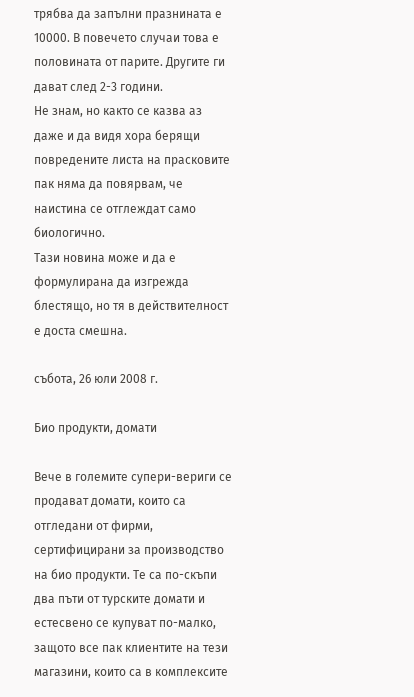трябва да запълни празнината е 10000. В повечето случаи това е половината от парите. Другите ги дават след 2-3 години.
Не знам, но както се казва аз даже и да видя хора берящи повредените листа на прасковите пак няма да повярвам, че наистина се отглеждат само биологично.
Тази новина може и да е формулирана да изгрежда блестящо, но тя в действителност е доста смешна.

събота, 26 юли 2008 г.

Био продукти, домати

Вече в големите супери-вериги се продават домати, които са отгледани от фирми, сертифицирани за производство на био продукти. Те са по-скъпи два пъти от турските домати и естесвено се купуват по-малко, защото все пак клиентите на тези магазини, които са в комплексите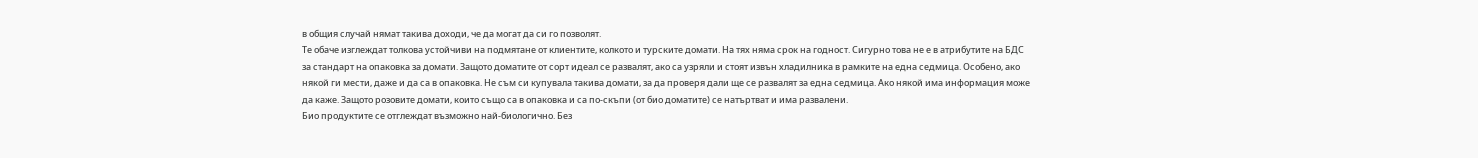в общия случай нямат такива доходи, че да могат да си го позволят.
Те обаче изглеждат толкова устойчиви на подмятане от клиентите, колкото и турските домати. На тях няма срок на годност. Сигурно това не е в атрибутите на БДС за стандарт на опаковка за домати. Защото доматите от сорт идеал се развалят, ако са узряли и стоят извън хладилника в рамките на една седмица. Особено, ако някой ги мести, даже и да са в опаковка. Не съм си купувала такива домати, за да проверя дали ще се развалят за една седмица. Ако някой има информация може да каже. Защото розовите домати, които също са в опаковка и са по-скъпи (от био доматите) се натъртват и има развалени.
Био продуктите се отглеждат възможно най-биологично. Без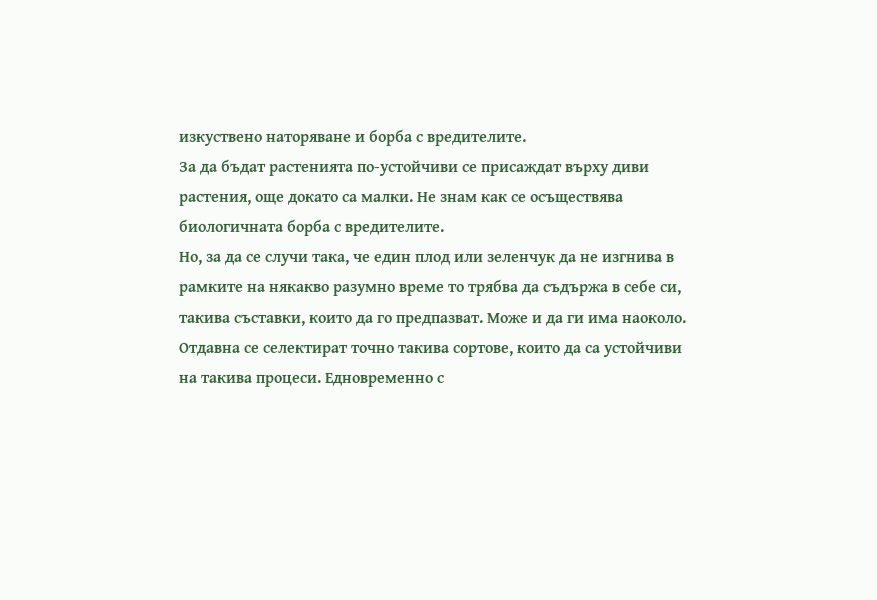изкуствено наторяване и борба с вредителите.
За да бъдат растенията по-устойчиви се присаждат върху диви растения, още докато са малки. Не знам как се осъществява биологичната борба с вредителите.
Но, за да се случи така, че един плод или зеленчук да не изгнива в рамките на някакво разумно време то трябва да съдържа в себе си, такива съставки, които да го предпазват. Може и да ги има наоколо. Отдавна се селектират точно такива сортове, които да са устойчиви на такива процеси. Едновременно с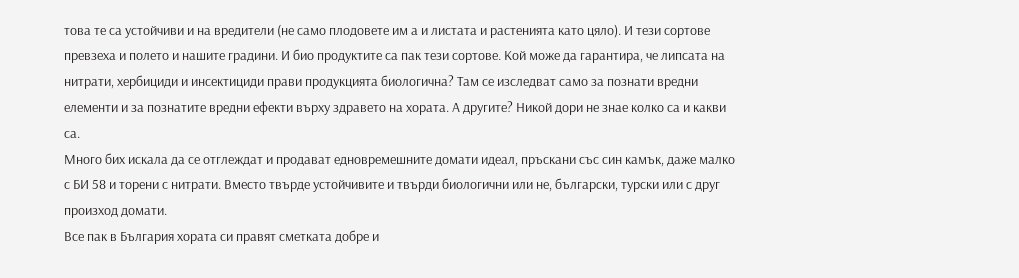това те са устойчиви и на вредители (не само плодовете им а и листата и растенията като цяло). И тези сортове превзеха и полето и нашите градини. И био продуктите са пак тези сортове. Кой може да гарантира, че липсата на нитрати, хербициди и инсектициди прави продукцията биологична? Там се изследват само за познати вредни елементи и за познатите вредни ефекти върху здравето на хората. А другите? Никой дори не знае колко са и какви са.
Много бих искала да се отглеждат и продават едновремешните домати идеал, пръскани със син камък, даже малко с БИ 58 и торени с нитрати. Вместо твърде устойчивите и твърди биологични или не, български, турски или с друг произход домати.
Все пак в България хората си правят сметката добре и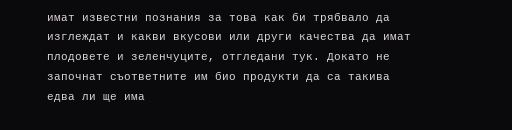имат известни познания за това как би трябвало да изглеждат и какви вкусови или други качества да имат плодовете и зеленчуците, отгледани тук. Докато не започнат съответните им био продукти да са такива едва ли ще има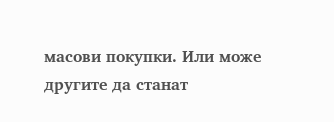масови покупки. Или може другите да станат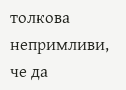толкова непримливи, че да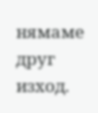нямаме друг изход.